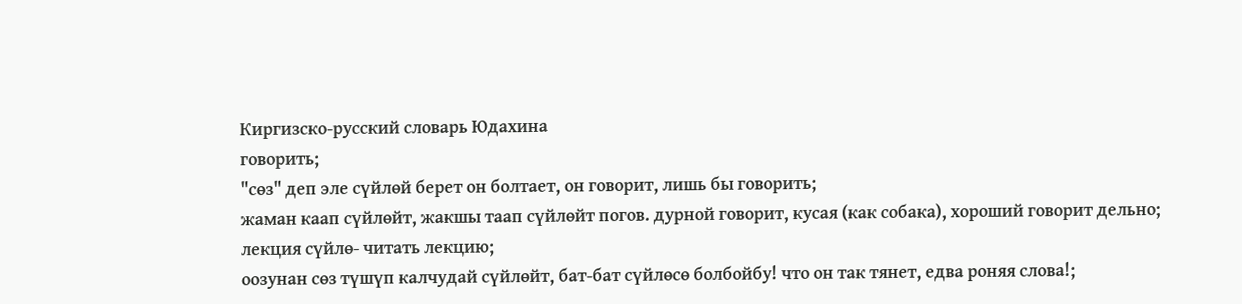Киргизско-русский словарь Юдахина
говорить;
"сөз" деп эле сүйлөй берет он болтает, он говорит, лишь бы говорить;
жаман каап сүйлөйт, жакшы таап сүйлөйт погов. дурной говорит, кусая (как собака), хороший говорит дельно;
лекция сүйлө- читать лекцию;
оозунан сөз түшүп калчудай сүйлөйт, бат-бат сүйлөсө болбойбу! что он так тянет, едва роняя слова!;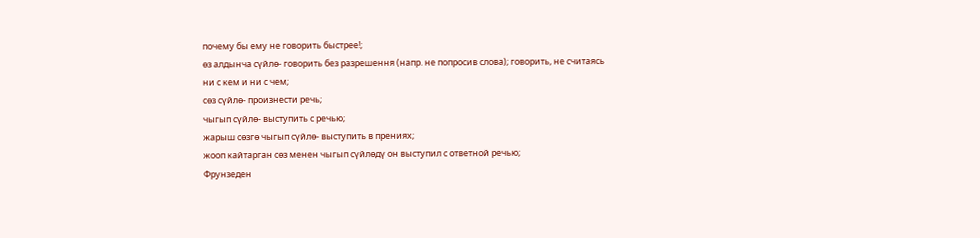почему бы ему не говорить быстрее!;
өз алдынча сүйлө- говорить без разрешення (напр. не попросив слова); говорить, не считаясь ни с кем и ни с чем;
сөз сүйлө- произнести речь;
чыгып сүйлө- выступить с речью;
жарыш сөзгө чыгып сүйлө- выступить в прениях;
жооп кайтарган сөз менен чыгып сүйлөдү он выступил с ответной речью;
Фрунзеден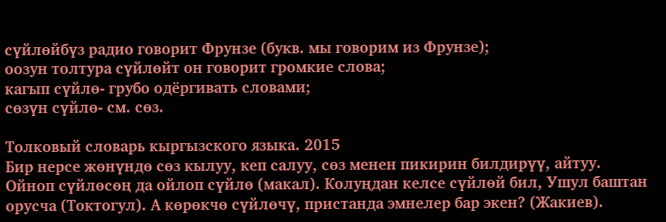сүйлөйбүз радио говорит Фрунзе (букв. мы говорим из Фрунзе);
оозун толтура сүйлөйт он говорит громкие слова;
кагып сүйлө- грубо одёргивать словами;
сөзүн сүйлө- см. сөз.

Толковый словарь кыргызского языка. 2015
Бир нерсе жөнүндө сөз кылуу, кеп салуу, сөз менен пикирин билдирүү, айтуу. Ойноп сүйлөсөң да ойлоп сүйлө (макал). Колуңдан келсе сүйлөй бил, Ушул баштан орусча (Токтогул). А көрөкчө сүйлөчү, пристанда эмнелер бар экен? (Жакиев).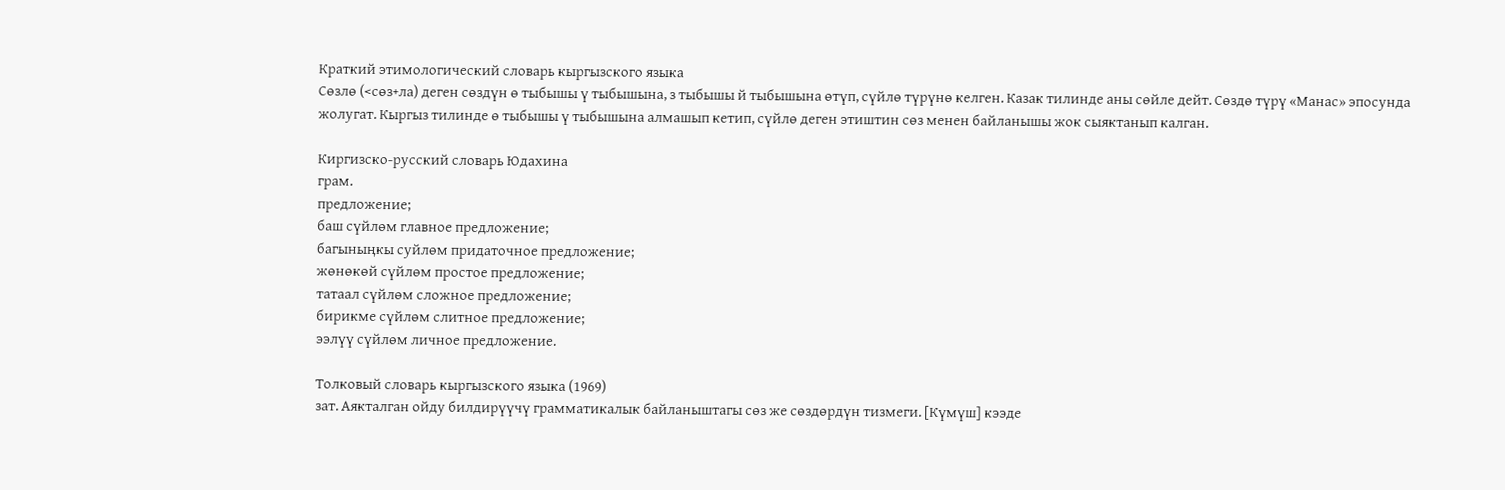Краткий этимологический словарь кыргызского языка
Сөзлө (<сөз+ла) деген сөздүн ө тыбышы ү тыбышына, з тыбышы й тыбышына өтүп, сүйлө түрүнө келген. Казак тилинде аны сөйле дейт. Сөздө түрү «Манас» эпосунда жолугат. Кыргыз тилинде ө тыбышы ү тыбышына алмашып кетип, сүйлө деген этиштин сөз менен байланышы жок сыяктанып калган.

Киргизско-русский словарь Юдахина
грам.
предложение;
баш сүйлөм главное предложение;
багыныңкы суйлөм придаточное предложение;
жөнөкөй сүйлөм простое предложение;
татаал сүйлөм сложное предложение;
бирикме сүйлөм слитное предложение;
ээлүү сүйлөм личное предложение.

Толковый словарь кыргызского языка (1969)
зат. Аякталган ойду билдирүүчү грамматикалык байланыштагы сөз же сөздөрдүн тизмеги. [Күмүш] кээде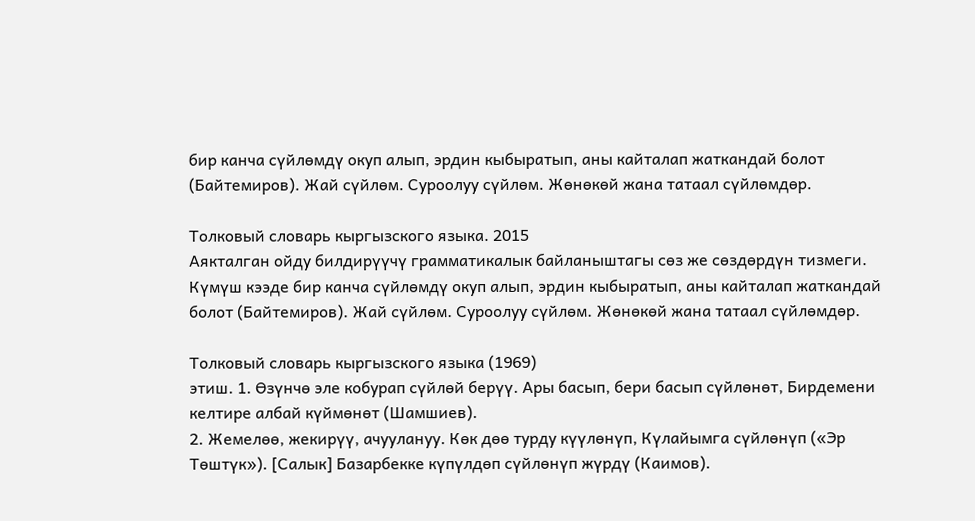бир канча сүйлөмдү окуп алып, эрдин кыбыратып, аны кайталап жаткандай болот (Байтемиров). Жай сүйлөм. Суроолуу сүйлөм. Жөнөкөй жана татаал сүйлөмдөр.

Толковый словарь кыргызского языка. 2015
Аякталган ойду билдирүүчү грамматикалык байланыштагы сөз же сөздөрдүн тизмеги. Күмүш кээде бир канча сүйлөмдү окуп алып, эрдин кыбыратып, аны кайталап жаткандай болот (Байтемиров). Жай сүйлөм. Суроолуу сүйлөм. Жөнөкөй жана татаал сүйлөмдөр.

Толковый словарь кыргызского языка (1969)
этиш. 1. Өзүнчө эле кобурап сүйлөй берүү. Ары басып, бери басып сүйлөнөт, Бирдемени келтире албай күймөнөт (Шамшиев).
2. Жемелөө, жекирүү, ачуулануу. Көк дөө турду күүлөнүп, Күлайымга сүйлөнүп («Эр Төштүк»). [Салык] Базарбекке күпүлдөп сүйлөнүп жүрдү (Каимов).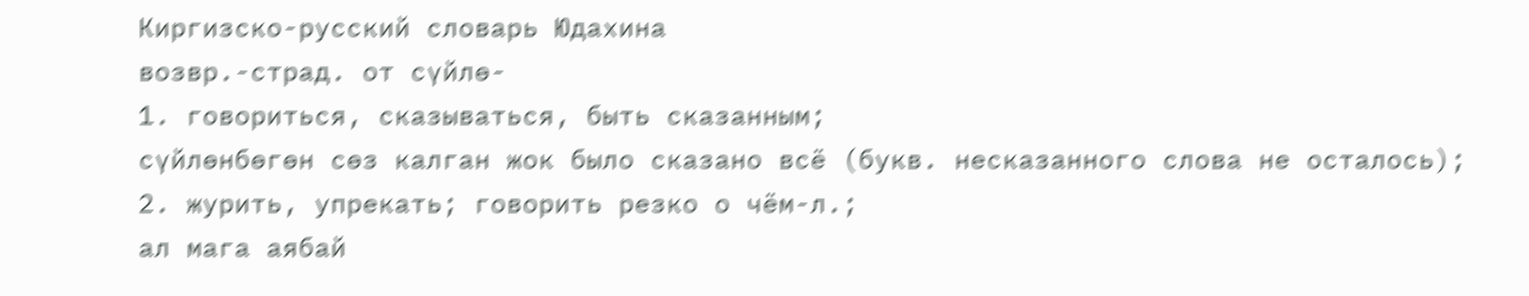Киргизско-русский словарь Юдахина
возвр.-страд. от сүйлө-
1. говориться, сказываться, быть сказанным;
сүйлөнбөгөн сөз калган жок было сказано всё (букв. несказанного слова не осталось);
2. журить, упрекать; говорить резко о чём-л.;
ал мага аябай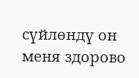сүйлөндү он меня здорово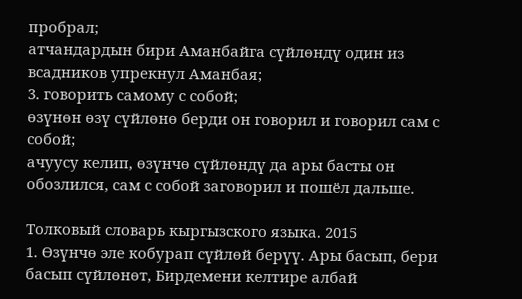пробрал;
атчандардын бири Аманбайга сүйлөндү один из всадников упрекнул Аманбая;
3. говорить самому с собой;
өзүнөн өзү сүйлөнө берди он говорил и говорил сам с собой;
ачуусу келип, өзүнчө сүйлөндү да ары басты он обозлился, сам с собой заговорил и пошёл дальше.

Толковый словарь кыргызского языка. 2015
1. Өзүнчө эле кобурап сүйлөй берүү. Ары басып, бери басып сүйлөнөт, Бирдемени келтире албай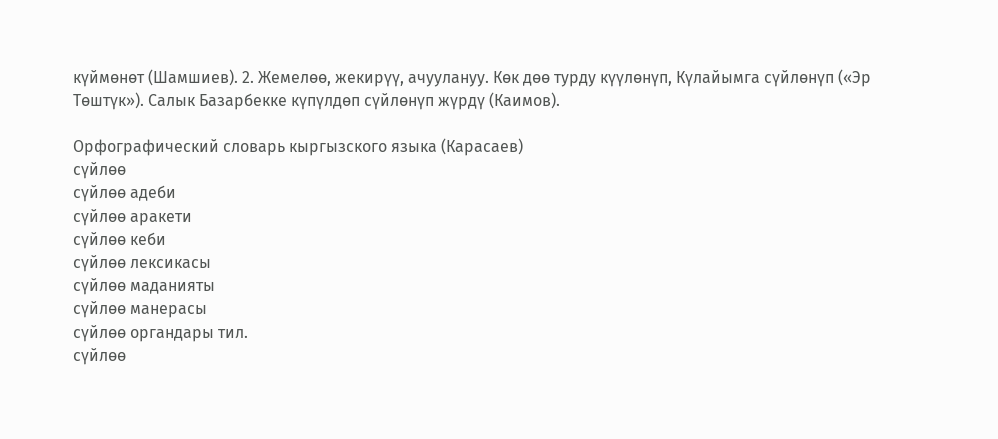күймөнөт (Шамшиев). 2. Жемелөө, жекирүү, ачуулануу. Көк дөө турду күүлөнүп, Күлайымга сүйлөнүп («Эр Төштүк»). Салык Базарбекке күпүлдөп сүйлөнүп жүрдү (Каимов).

Орфографический словарь кыргызского языка (Карасаев)
сүйлөө
сүйлөө адеби
сүйлөө аракети
сүйлөө кеби
сүйлөө лексикасы
сүйлөө маданияты
сүйлөө манерасы
сүйлөө органдары тил.
сүйлөө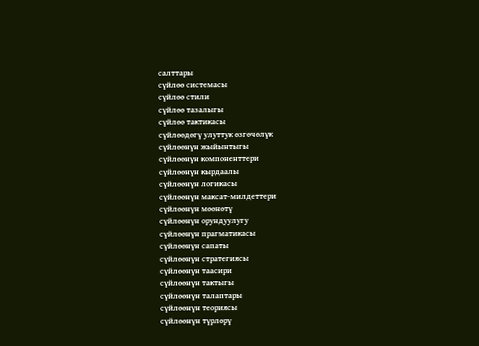салттары
сүйлөө системасы
сүйлөө стили
сүйлөө тазалыгы
сүйлөө тактикасы
сүйлөөдөгү улуттук өзгөчөлүк
сүйлөөнүн жыйынтыгы
сүйлөөнүн компоненттери
сүйлөөнүн кырдаалы
сүйлөөнүн логикасы
сүйлөөнүн максат-милдеттери
сүйлөөнүн мөөнөтү
сүйлөөнүн орундуулугу
сүйлөөнүн прагматикасы
сүйлөөнүн сапаты
сүйлөөнүн стратегиясы
сүйлөөнүн таасири
сүйлөөнүн тактыгы
сүйлөөнүн талаптары
сүйлөөнүн теориясы
сүйлөөнүн түрлөрү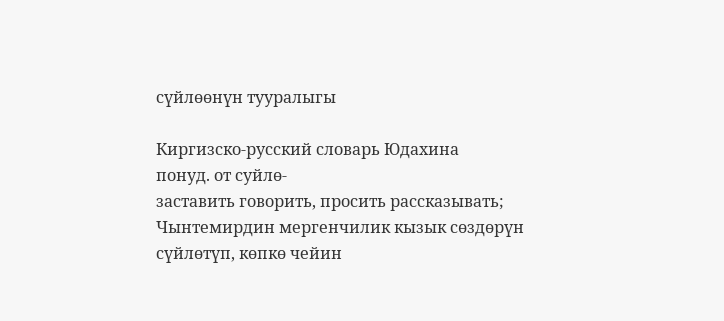сүйлөөнүн тууралыгы

Киргизско-русский словарь Юдахина
понуд. от суйлө-
заставить говорить, просить рассказывать;
Чынтемирдин мергенчилик кызык сөздөрүн сүйлөтүп, көпкө чейин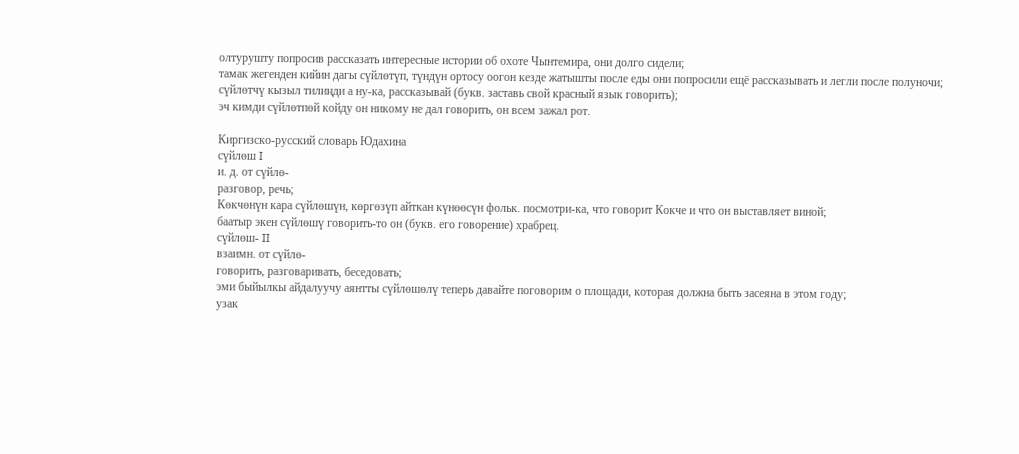олтурушту попросив рассказать интересные истории об охоте Чынтемира, они долго сидели;
тамак жегенден кийин дагы сүйлөтүп, түндүн ортосу оогон кезде жатышты после еды они попросили ещё рассказывать и легли после полуночи;
сүйлөтчү кызыл тилиңди а ну-ка, рассказывай (букв. заставь свой красный язык говорить);
эч кимди сүйлөтпөй койду он никому не дал говорить, он всем зажал рот.

Киргизско-русский словарь Юдахина
сүйлөш I
и. д. от сүйлө-
разговор, речь;
Көкчөнүн кара сүйлөшүн, көргөзүп айткан күнөөсүн фольк. посмотри-ка, что говорит Кокче и что он выставляет виной;
баатыр экен сүйлөшү говорить-то он (букв. его говорение) храбрец.
сүйлөш- II
взаимн. от сүйлө-
говорить, разговаривать, беседовать;
эми быйылкы айдалуучу аянтты сүйлөшөлү теперь давайте поговорим о площади, которая должна быть засеяна в этом году;
узак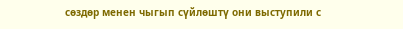сөздөр менен чыгып сүйлөштү они выступили с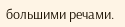большими речами.